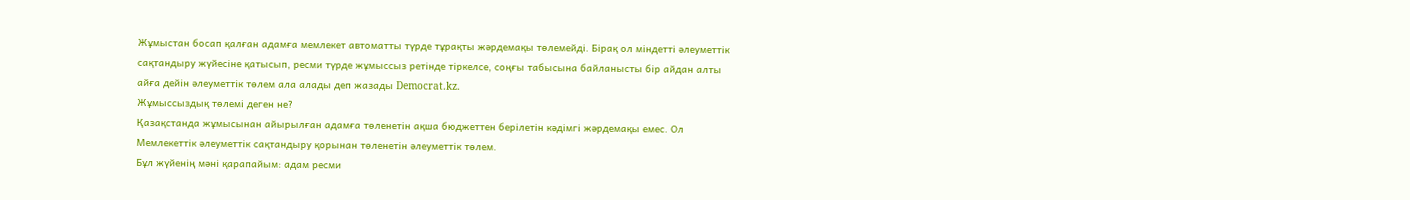Жұмыстан босап қалған адамға мемлекет автоматты түрде тұрақты жәрдемақы төлемейді. Бірақ ол міндетті әлеуметтік сақтандыру жүйесіне қатысып, ресми түрде жұмыссыз ретінде тіркелсе, соңғы табысына байланысты бір айдан алты айға дейін әлеуметтік төлем ала алады деп жазады Democrat.kz.
Жұмыссыздық төлемі деген не?
Қазақстанда жұмысынан айырылған адамға төленетін ақша бюджеттен берілетін кәдімгі жәрдемақы емес. Ол Мемлекеттік әлеуметтік сақтандыру қорынан төленетін әлеуметтік төлем.
Бұл жүйенің мәні қарапайым: адам ресми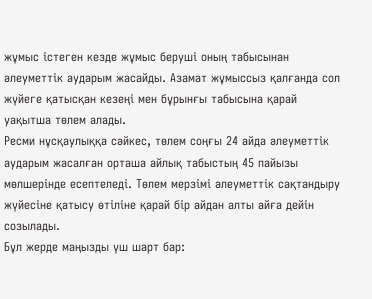жұмыс істеген кезде жұмыс беруші оның табысынан әлеуметтік аударым жасайды. Азамат жұмыссыз қалғанда сол жүйеге қатысқан кезеңі мен бұрынғы табысына қарай уақытша төлем алады.
Ресми нұсқаулыққа сәйкес, төлем соңғы 24 айда әлеуметтік аударым жасалған орташа айлық табыстың 45 пайызы мөлшерінде есептеледі. Төлем мерзімі әлеуметтік сақтандыру жүйесіне қатысу өтіліне қарай бір айдан алты айға дейін созылады.
Бұл жерде маңызды үш шарт бар: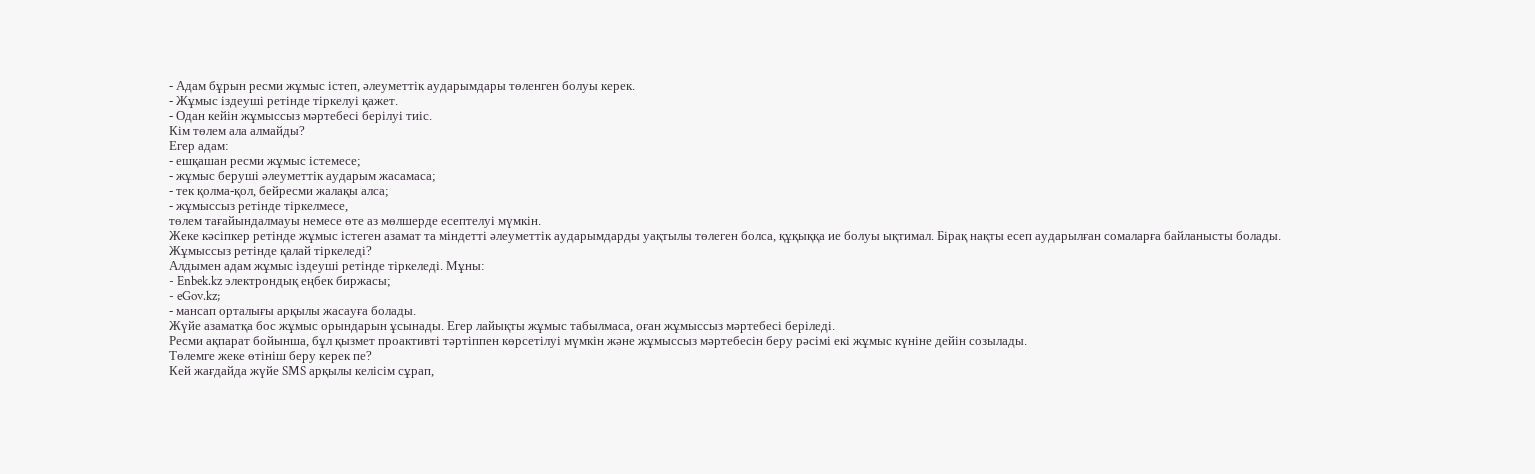- Адам бұрын ресми жұмыс істеп, әлеуметтік аударымдары төленген болуы керек.
- Жұмыс іздеуші ретінде тіркелуі қажет.
- Одан кейін жұмыссыз мәртебесі берілуі тиіс.
Кім төлем ала алмайды?
Егер адам:
- ешқашан ресми жұмыс істемесе;
- жұмыс беруші әлеуметтік аударым жасамаса;
- тек қолма-қол, бейресми жалақы алса;
- жұмыссыз ретінде тіркелмесе,
төлем тағайындалмауы немесе өте аз мөлшерде есептелуі мүмкін.
Жеке кәсіпкер ретінде жұмыс істеген азамат та міндетті әлеуметтік аударымдарды уақтылы төлеген болса, құқыққа ие болуы ықтимал. Бірақ нақты есеп аударылған сомаларға байланысты болады.
Жұмыссыз ретінде қалай тіркеледі?
Алдымен адам жұмыс іздеуші ретінде тіркеледі. Мұны:
- Enbek.kz электрондық еңбек биржасы;
- eGov.kz;
- мансап орталығы арқылы жасауға болады.
Жүйе азаматқа бос жұмыс орындарын ұсынады. Егер лайықты жұмыс табылмаса, оған жұмыссыз мәртебесі беріледі.
Ресми ақпарат бойынша, бұл қызмет проактивті тәртіппен көрсетілуі мүмкін және жұмыссыз мәртебесін беру рәсімі екі жұмыс күніне дейін созылады.
Төлемге жеке өтініш беру керек пе?
Кей жағдайда жүйе SMS арқылы келісім сұрап,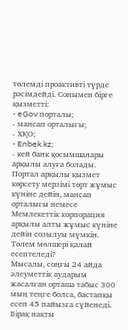төлемді проактивті түрде рәсімдейді. Сонымен бірге қызметті:
- eGov порталы;
- мансап орталығы;
- ХҚО;
- Enbek.kz;
- кей банк қосымшалары арқылы алуға болады.
Портал арқылы қызмет көрсету мерзімі төрт жұмыс күніне дейін, мансап орталығы немесе Мемлекеттік корпорация арқылы алты жұмыс күніне дейін созылуы мүмкін.
Төлем мөлшері қалай есептеледі?
Мысалы, соңғы 24 айда әлеуметтік аударым жасалған орташа табыс 300 мың теңге болса, бастапқы есеп 45 пайызға сүйенеді. Бірақ нақты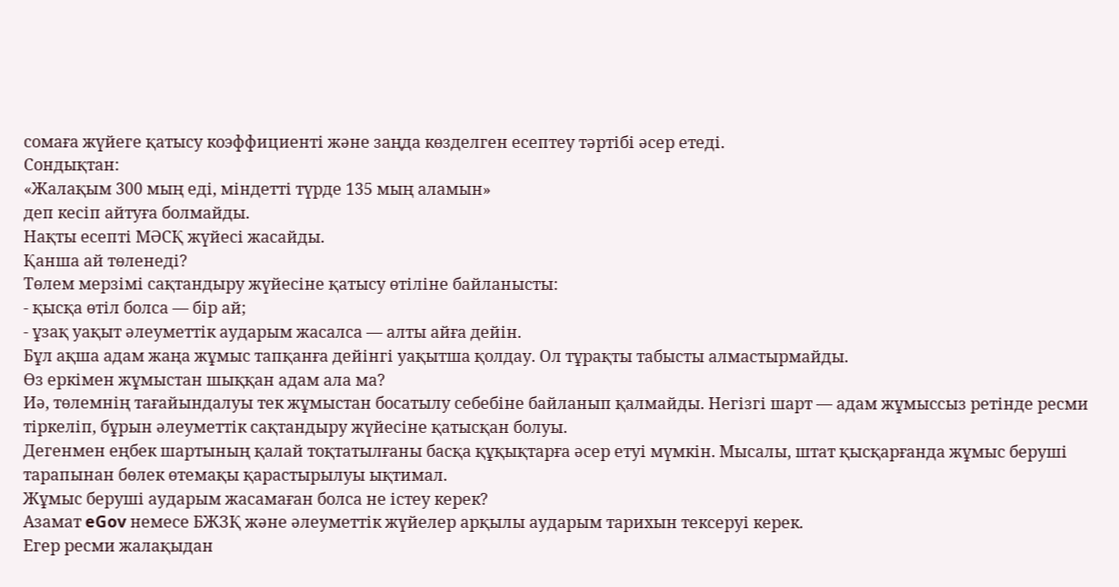сомаға жүйеге қатысу коэффициенті және заңда көзделген есептеу тәртібі әсер етеді.
Сондықтан:
«Жалақым 300 мың еді, міндетті түрде 135 мың аламын»
деп кесіп айтуға болмайды.
Нақты есепті МӘСҚ жүйесі жасайды.
Қанша ай төленеді?
Төлем мерзімі сақтандыру жүйесіне қатысу өтіліне байланысты:
- қысқа өтіл болса — бір ай;
- ұзақ уақыт әлеуметтік аударым жасалса — алты айға дейін.
Бұл ақша адам жаңа жұмыс тапқанға дейінгі уақытша қолдау. Ол тұрақты табысты алмастырмайды.
Өз еркімен жұмыстан шыққан адам ала ма?
Иә, төлемнің тағайындалуы тек жұмыстан босатылу себебіне байланып қалмайды. Негізгі шарт — адам жұмыссыз ретінде ресми тіркеліп, бұрын әлеуметтік сақтандыру жүйесіне қатысқан болуы.
Дегенмен еңбек шартының қалай тоқтатылғаны басқа құқықтарға әсер етуі мүмкін. Мысалы, штат қысқарғанда жұмыс беруші тарапынан бөлек өтемақы қарастырылуы ықтимал.
Жұмыс беруші аударым жасамаған болса не істеу керек?
Азамат eGov немесе БЖЗҚ және әлеуметтік жүйелер арқылы аударым тарихын тексеруі керек.
Егер ресми жалақыдан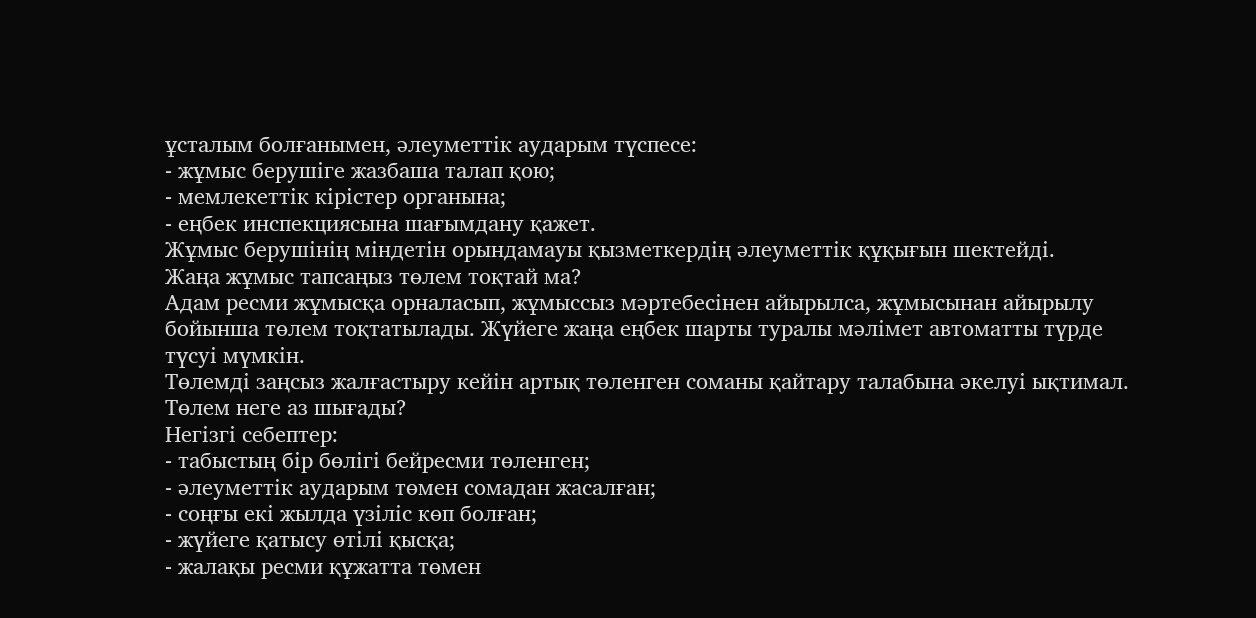ұсталым болғанымен, әлеуметтік аударым түспесе:
- жұмыс берушіге жазбаша талап қою;
- мемлекеттік кірістер органына;
- еңбек инспекциясына шағымдану қажет.
Жұмыс берушінің міндетін орындамауы қызметкердің әлеуметтік құқығын шектейді.
Жаңа жұмыс тапсаңыз төлем тоқтай ма?
Адам ресми жұмысқа орналасып, жұмыссыз мәртебесінен айырылса, жұмысынан айырылу бойынша төлем тоқтатылады. Жүйеге жаңа еңбек шарты туралы мәлімет автоматты түрде түсуі мүмкін.
Төлемді заңсыз жалғастыру кейін артық төленген соманы қайтару талабына әкелуі ықтимал.
Төлем неге аз шығады?
Негізгі себептер:
- табыстың бір бөлігі бейресми төленген;
- әлеуметтік аударым төмен сомадан жасалған;
- соңғы екі жылда үзіліс көп болған;
- жүйеге қатысу өтілі қысқа;
- жалақы ресми құжатта төмен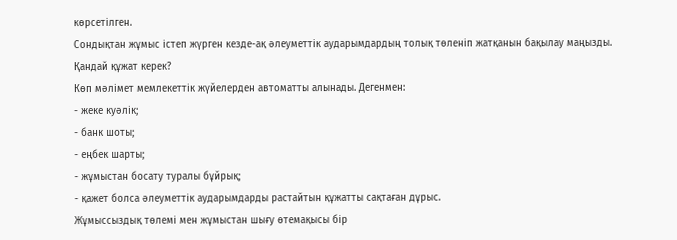көрсетілген.
Сондықтан жұмыс істеп жүрген кезде-ақ әлеуметтік аударымдардың толық төленіп жатқанын бақылау маңызды.
Қандай құжат керек?
Көп мәлімет мемлекеттік жүйелерден автоматты алынады. Дегенмен:
- жеке куәлік;
- банк шоты;
- еңбек шарты;
- жұмыстан босату туралы бұйрық;
- қажет болса әлеуметтік аударымдарды растайтын құжатты сақтаған дұрыс.
Жұмыссыздық төлемі мен жұмыстан шығу өтемақысы бір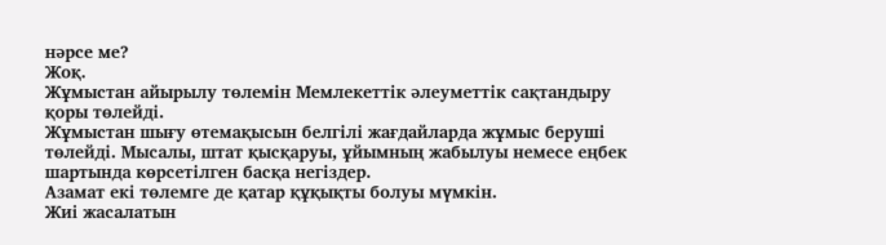нәрсе ме?
Жоқ.
Жұмыстан айырылу төлемін Мемлекеттік әлеуметтік сақтандыру қоры төлейді.
Жұмыстан шығу өтемақысын белгілі жағдайларда жұмыс беруші төлейді. Мысалы, штат қысқаруы, ұйымның жабылуы немесе еңбек шартында көрсетілген басқа негіздер.
Азамат екі төлемге де қатар құқықты болуы мүмкін.
Жиі жасалатын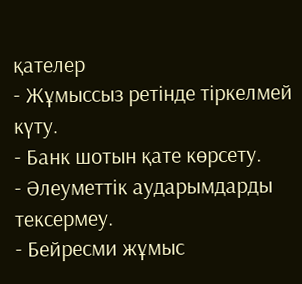қателер
- Жұмыссыз ретінде тіркелмей күту.
- Банк шотын қате көрсету.
- Әлеуметтік аударымдарды тексермеу.
- Бейресми жұмыс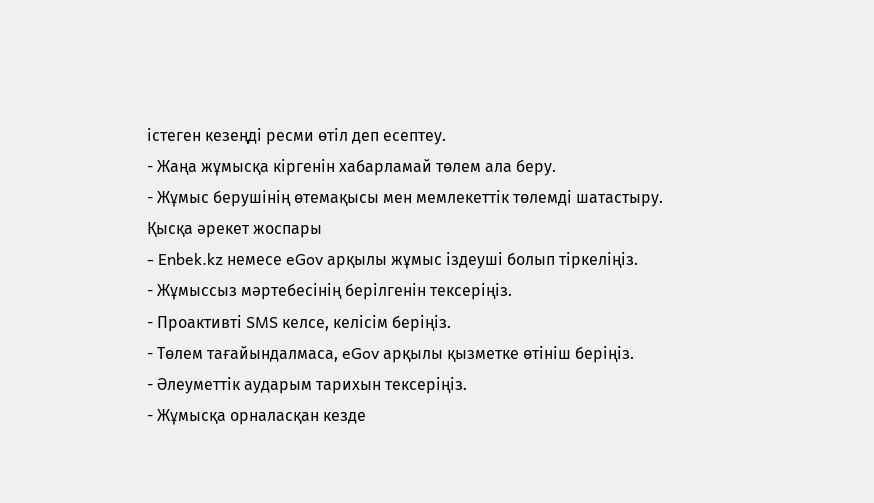істеген кезеңді ресми өтіл деп есептеу.
- Жаңа жұмысқа кіргенін хабарламай төлем ала беру.
- Жұмыс берушінің өтемақысы мен мемлекеттік төлемді шатастыру.
Қысқа әрекет жоспары
- Enbek.kz немесе eGov арқылы жұмыс іздеуші болып тіркеліңіз.
- Жұмыссыз мәртебесінің берілгенін тексеріңіз.
- Проактивті SMS келсе, келісім беріңіз.
- Төлем тағайындалмаса, eGov арқылы қызметке өтініш беріңіз.
- Әлеуметтік аударым тарихын тексеріңіз.
- Жұмысқа орналасқан кезде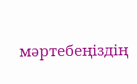мәртебеңіздің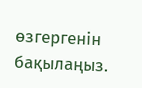өзгергенін бақылаңыз.